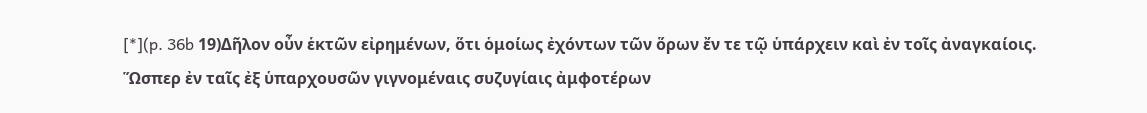[*](p. 36b 19)Δῆλον οὖν ἑκτῶν εἰρημένων, ὅτι ὁμοίως ἐχόντων τῶν ὅρων ἔν τε τῷ ὑπάρχειν καὶ ἐν τοῖς ἀναγκαίοις.
Ὥσπερ ἐν ταῖς ἐξ ὑπαρχουσῶν γιγνομέναις συζυγίαις ἀμφοτέρων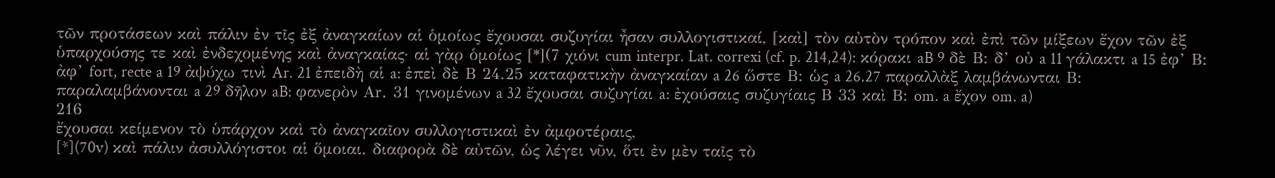τῶν προτάσεων καὶ πάλιν ἐν τῖς ἐξ ἀναγκαίων αἱ ὁμοίως ἔχουσαι συζυγίαι ἦσαν συλλογιστικαί, [καὶ] τὸν αὐτὸν τρόπον καὶ ἐπὶ τῶν μίξεων ἔχον τῶν ἐξ ὑπαρχούσης τε καὶ ἐνδεχομένης καὶ ἀναγκαίας· αἱ γὰρ ὁμοίως [*](7 χιόνι cum interpr. Lat. correxi (cf. p. 214,24): κόρακι aB 9 δὲ Β: δ’ οὐ a 11 γάλακτι a 15 ἐφ’ Β: ἀφ’ fort, recte a 19 ἀψύχω τινὶ Ar. 21 ἐπειδὴ αἱ a: ἐπεὶ δὲ Β 24.25 καταφατικὴν ἀναγκαίαν a 26 ὥστε Β: ὡς a 26.27 παραλλὰξ λαμβάνωνται Β: παραλαμβάνονται a 29 δῆλον aB: φανερὸν Αr. 31 γινομένων a 32 ἔχουσαι συζυγίαι a: ἐχούσαις συζυγίαις Β 33 καὶ Β: om. a ἔχον om. a)
216
ἔχουσαι κείμενον τὸ ὑπάρχον καὶ τὸ ἀναγκαῖον συλλογιστικαὶ ἐν ἀμφοτέραις,
[*](70v) καὶ πάλιν ἀσυλλόγιστοι αἱ ὅμοιαι. διαφορὰ δὲ αὐτῶν, ὡς λέγει νῦν, ὅτι ἐν μὲν ταῖς τὸ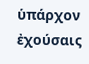ὑπάρχον ἐχούσαις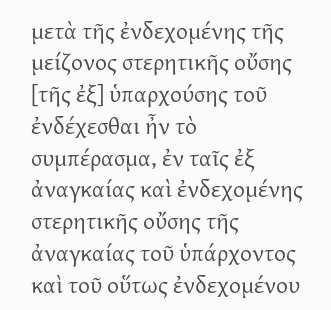μετὰ τῆς ἐνδεχομένης τῆς μείζονος στερητικῆς οὔσης [τῆς ἐξ] ὑπαρχούσης τοῦ ἐνδέχεσθαι ἦν τὸ συμπέρασμα, ἐν ταῖς ἐξ ἀναγκαίας καὶ ἐνδεχομένης στερητικῆς οὔσης τῆς ἀναγκαίας τοῦ ὑπάρχοντος καὶ τοῦ οὕτως ἐνδεχομένου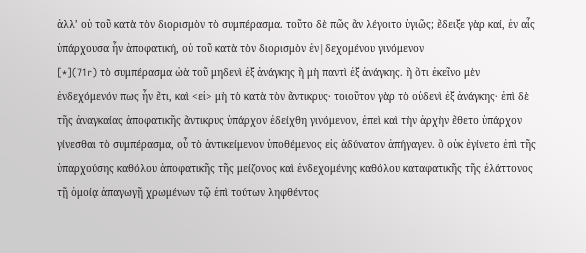ἀλλ’ οὐ τοῦ κατὰ τὸν διορισμὸν τὸ συμπέρασμα. τοῦτο δὲ πῶς ἄν λέγοιτο ὑγιῶς; ἔδειξε γὰρ καί, ἐν αἷς ὑπάρχουσα ἦν ἀποφατική, οὐ τοῦ κατὰ τὸν διορισμὸν ἐν|δεχομένου γινόμενον
[*](71r) τὸ συμπέρασμα ὠὰ τοῦ μηδενὶ ἐξ ἀνάγκης ἢ μὴ παντὶ ἐξ ἀνάγκης. ἢ ὅτι ἐκεῖνο μὲν ἐνδεχόμενόν πως ἦν ἔτι, καὶ <εἰ> μὴ τὸ κατὰ τὸν ἄντικρυς· τοιοῦτον γὰρ τὸ οὐδενὶ ἐξ ἀνάγκης· ἐπὶ δὲ τῆς ἀναγκαίας ἀποφατικῆς ἄντικρυς ὑπάρχον ἐδείχθη γινόμενον, ἐπεὶ καὶ τὴν ἀρχὴν ἔθετο ὑπάρχον γίνεσθαι τὸ συμπέρασμα, οὗ τὸ ἀντικείμενον ὑποθέμενος εἰς ἀδύνατον ἀπήγαγεν. ὃ οὐκ ἐγίνετο ἐπὶ τῆς ὑπαρχούσης καθόλου ἀποφατικῆς τῆς μείζονος καὶ ἐνδεχομένης καθόλου καταφατικῆς τῆς ἐλάττονος τῇ ὁμοίᾳ ἀπαγωγῇ χρωμένων τῷ ἐπὶ τούτων ληφθέντος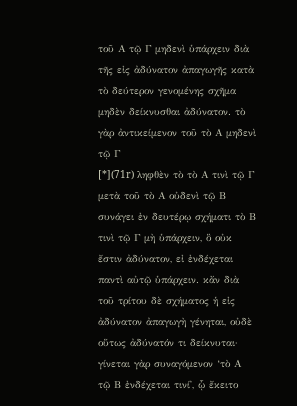τοῦ Α τῷ Γ μηδενὶ ὑπάρχειν διὰ τῆς εἰς ἀδύνατον ἀπαγωγῆς κατὰ τὸ δεύτερον γενομένης σχῆμα μηδὲν δείκνυσθαι ἀδύνατον. τὸ γὰρ ἀντικείμενον τοῦ τὸ Α μηδενὶ τῷ Γ
[*](71r) ληφθὲν τὸ τὸ Α τινὶ τῷ Γ μετὰ τοῦ τὸ Α οὐδενὶ τῷ Β συνάγει ἐν δευτέρῳ σχήματι τὸ Β τινὶ τῷ Γ μὴ ὑπάρχειν, ὃ οὐκ ἔστιν ἀδύνατον, εἰ ἐνδέχεται παντὶ αὐτῷ ὑπάρχειν. κἄν διὰ τοῦ τρίτου δὲ σχήματος ἡ εἰς ἀδύνατον ἀπαγωγὴ γένηται, οὐδὲ οὕτως ἀδύνατόν τι δείκνυται· γίνεται γὰρ συναγόμενον ‘τὸ Α τῷ Β ἐνδέχεται τινί᾿, ᾧ ἔκειτο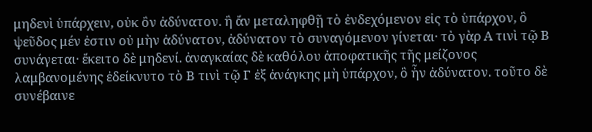μηδενὶ ὑπάρχειν, οὐκ ὂν ἀδύνατον. ἢ ἄν μεταληφθῇ τὸ ἐνδεχόμενον εἰς τὸ ὑπάρχον, ὃ ψεῦδος μέν ἐστιν οὐ μὴν ἀδύνατον, ἀδύνατον τὸ συναγόμενον γίνεται· τὸ γὰρ Α τινὶ τῷ Β συνάγεται· ἔκειτο δὲ μηδενί. ἀναγκαίας δὲ καθόλου ἀποφατικῆς τῆς μείζονος λαμβανομένης ἐδείκνυτο τὸ Β τινὶ τῷ Γ ἐξ ἀνάγκης μὴ ὑπάρχον, ὃ ἦν ἀδύνατον. τοῦτο δὲ συνέβαινε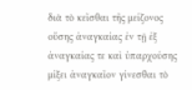διὰ τὸ κεῖσθαι τῆς μείζονος οὔσης ἀναγκαίας ἐν τῇ ἐξ ἀναγκαίας τε καὶ ὑπαρχούσης μίξει ἀναγκαῖον γίνεσθαι τὸ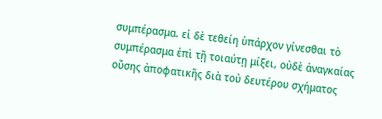συμπέρασμα. εἰ δὲ τεθείη ὑπάρχον γίνεσθαι τὸ συμπέρασμα ἐπὶ τῇ τοιαύτῃ μίξει, οὐδὲ ἀναγκαίας οὔσης ἀποφατικῆς διὰ τοὐ δευτέρου σχήματος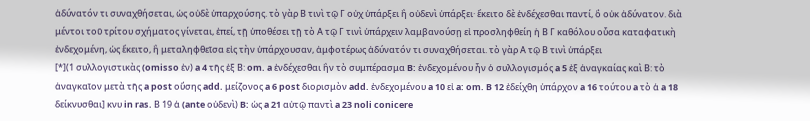ἀδύνατόν τι συναχθήσεται, ὡς οὐδὲ ὑπαρχούσης. τὸ γὰρ Β τινὶ τῷ Γ οὐχ ὑπάρξει ἢ οὐδενὶ ὑπάρξει· ἔκειτο δὲ ἐνδέχεσθαι παντί, ὃ οὐκ ἀδύνατον. διὰ μέντοι τοῦ τρίτου σχήματος γίνεται, ἐπεί, τῇ ὑποθέσει τῇ τὸ Α τῷ Γ τινὶ ὑπάρχειν λαμβανούσῃ εἰ προσληφθείη ἡ Β Γ καθόλου οὖσα καταφατικὴ ἐνδεχομένη, ὡς ἔκειτο, ἢ μεταληφθεῖσα εἰς τὴν ὑπάρχουσαν, ἀμφοτέρως ἀδύνατόν τι συναχθήσεται. τὸ γὰρ Α τῷ Β τινὶ ὑπάρξει
[*](1 συλλογιστικὰς (omisso ἐν) a 4 τῆς ἐξ Β: om. a ἐνδέχεσθαι ἣν τὸ συμπέρασμα B: ἐνδεχομένου ἦν ὁ συλλογισμός a 5 ἐξ ἀναγκαίας καὶ Β: τὸ ἀναγκαῖον μετὰ τῆς a post οὔσης add. μείζονος a 6 post διορισμὸν add. ἐνδεχομένου a 10 εἰ a: om. B 12 ἐδείχθη ὑπάρχον a 16 τούτου a τὸ ἁ a 18 δείκνυσθαι] κνυ in ras. Β 19 ἁ (ante οὐδενὶ) B: ὡς a 21 αὐτῷ παντὶ a 23 noli conicere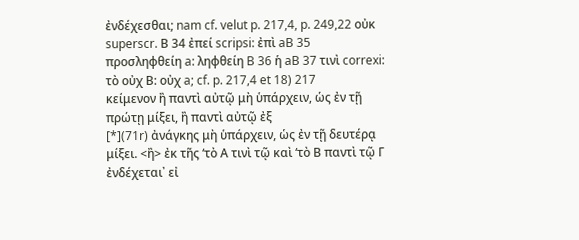ἐνδέχεσθαι; nam cf. velut p. 217,4, p. 249,22 οὐκ superscr. Β 34 ἐπεί scripsi: ἐπὶ aB 35 προσληφθείη a: ληφθείη B 36 ἡ aB 37 τινὶ correxi: τὸ οὐχ Β: οὐχ a; cf. p. 217,4 et 18) 217
κείμενον ἢ παντὶ αὐτῷ μὴ ὑπάρχειν, ὡς ἐν τῇ πρώτῃ μίξει, ἢ παντὶ αὐτῷ ἐξ
[*](71r) ἀνάγκης μὴ ὑπάρχειν, ὡς ἐν τῇ δευτέρᾳ μίξει. <ἢ> ἐκ τῆς ‘τὸ Α τινὶ τῷ καὶ ‘τὸ Β παντὶ τῷ Γ ἐνδέχεται᾿ εἰ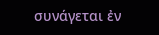συνάγεται ἐν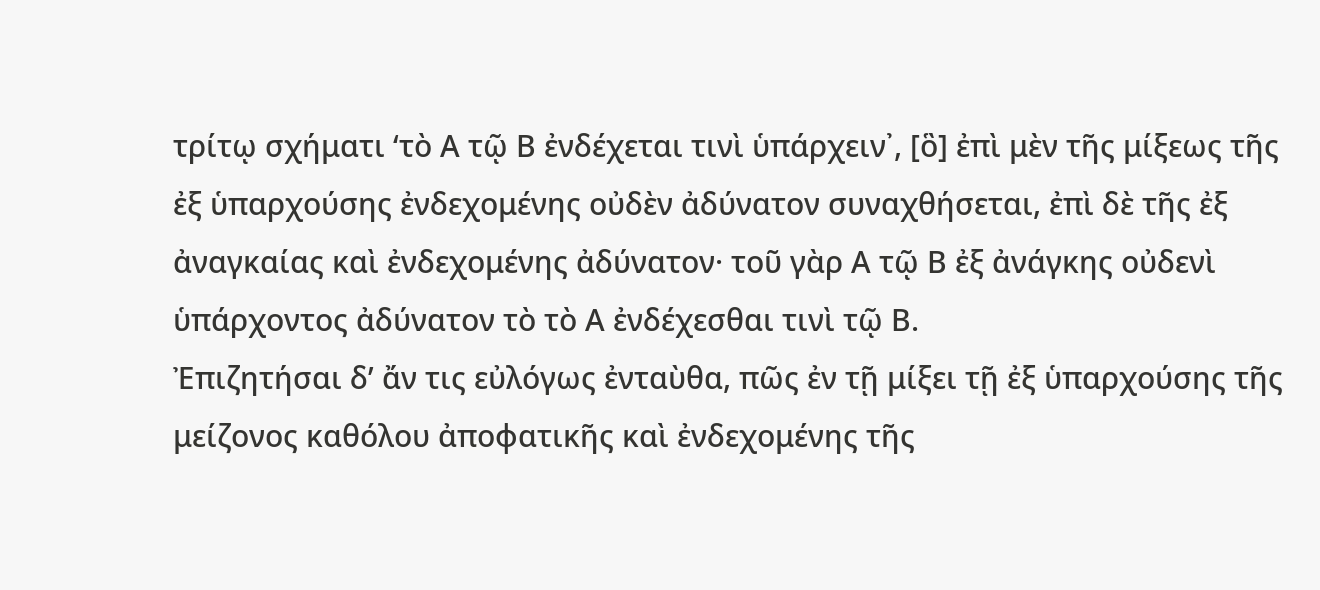τρίτῳ σχήματι ‘τὸ Α τῷ Β ἐνδέχεται τινὶ ὑπάρχειν᾿, [ὃ] ἐπὶ μὲν τῆς μίξεως τῆς ἐξ ὑπαρχούσης ἐνδεχομένης οὐδὲν ἀδύνατον συναχθήσεται, ἐπὶ δὲ τῆς ἐξ ἀναγκαίας καὶ ἐνδεχομένης ἀδύνατον· τοῦ γὰρ Α τῷ Β ἐξ ἀνάγκης οὐδενὶ ὑπάρχοντος ἀδύνατον τὸ τὸ Α ἐνδέχεσθαι τινὶ τῷ Β.
Ἐπιζητήσαι δ’ ἄν τις εὐλόγως ἐνταὺθα, πῶς ἐν τῇ μίξει τῇ ἐξ ὑπαρχούσης τῆς μείζονος καθόλου ἀποφατικῆς καὶ ἐνδεχομένης τῆς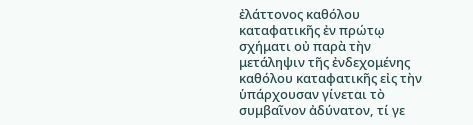ἐλάττονος καθόλου καταφατικῆς ἐν πρώτῳ σχήματι οὐ παρὰ τὴν μετάληψιν τῆς ἐνδεχομένης καθόλου καταφατικῆς εἰς τὴν ὑπάρχουσαν γίνεται τὸ συμβαῖνον ἀδύνατον, τί γε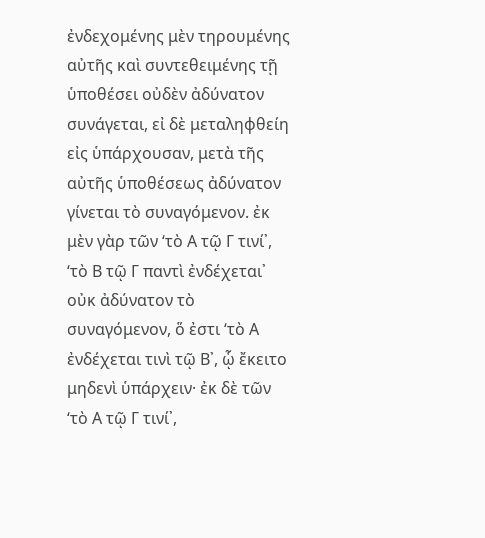ἐνδεχομένης μὲν τηρουμένης αὐτῆς καὶ συντεθειμένης τῇ ὑποθέσει οὐδὲν ἀδύνατον συνάγεται, εἰ δὲ μεταληφθείη εἰς ὑπάρχουσαν, μετὰ τῆς αὐτῆς ὑποθέσεως ἀδύνατον γίνεται τὸ συναγόμενον. ἐκ μὲν γὰρ τῶν ‘τὸ Α τῷ Γ τινί᾿, ‘τὸ Β τῷ Γ παντὶ ἐνδέχεται᾿ οὐκ ἀδύνατον τὸ συναγόμενον, ὅ ἐστι ‘τὸ Α ἐνδέχεται τινὶ τῷ Β᾿, ᾧ ἔκειτο μηδενὶ ὑπάρχειν· ἐκ δὲ τῶν ‘τὸ Α τῷ Γ τινί᾿,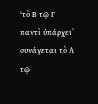‘τὸ Β τῷ Γ παντὶ ὑπάρχει᾿ συνάγεται τὸ Α τῷ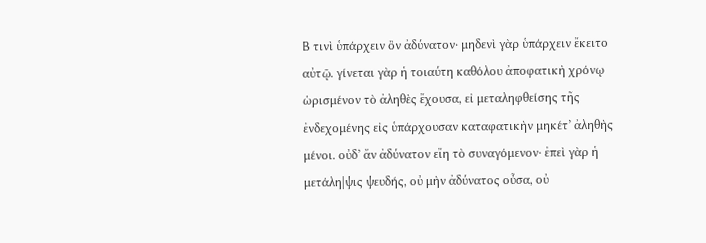Β τινὶ ὑπάρχειν ὂν ἀδύνατον· μηδενὶ γὰρ ὑπάρχειν ἔκειτο αὐτῷ. γίνεται γὰρ ἡ τοιαύτη καθόλου ἀποφατικὴ χρόνῳ ὡρισμένον τὸ ἀληθὲς ἔχουσα, εἰ μεταληφθείσης τῆς ἐνδεχομένης εἰς ὑπάρχουσαν καταφατικὴν μηκέτ’ ἀληθὴς μένοι. οὐδ’ ἄν ἀδύνατον εἴη τὸ συναγόμενον· ἐπεὶ γὰρ ἡ μετάλη|ψις ψευδής, οὐ μὴν ἀδύνατος οὖσα, οὐ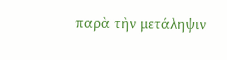παρὰ τὴν μετάληψιν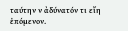ταύτην ν ἀδύνατόν τι εἴη ἑπόμενον.